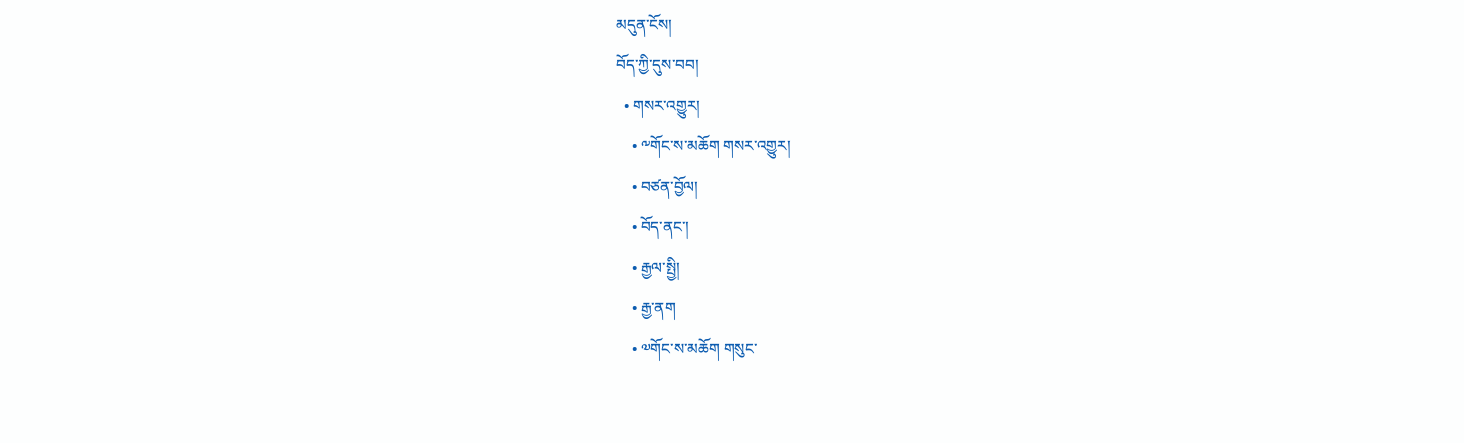མདུན་ངོས།
བོད་ཀྱི་དུས་བབ།
  • གསར་འགྱུར།
    • ༸གོང་ས་མཆོག གསར་འགྱུར།
    • བཙན་བྱོལ།
    • བོད་ནང་།
    • རྒྱལ་སྤྱི།
    • རྒྱ་ནག
    • ༧གོང་ས་མཆོག གསུང་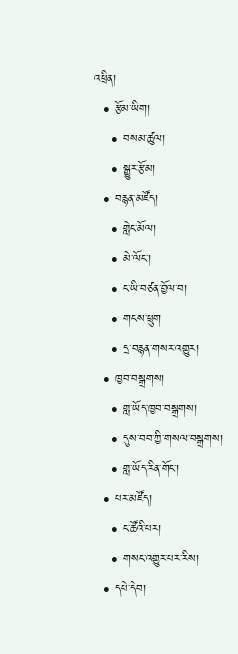འཕྲིན།
  • རྩོམ་ཡིག།
    • བསམ་ཚུལ།
    • སྒྱུར་རྩོམ།
  • བརྙན་མཛོད།
    • གླེང་མོལ།
    • མེ་ལོང་།
    • ང་ཡི་བཙན་བྱོལ་བ།
    • གངས་ཕྲུག
    • དྲ་བརྙན་གསར་འགྱུར།
  • ཁྱབ་བསྒྲགས།
    • གླ་ཡོད་ཁྱབ་བསྒྲགས།
    • དུས་བབ་ཀྱི་གསལ་བསྒྲགས།
    • གླ་ཡོད་རིན་གོང་།
  • པར་མཛོད།
    • ང་ཚོའི་པར།
    • གསང་འགྱུར་པར་རིས།
  • དཔེ་དེབ།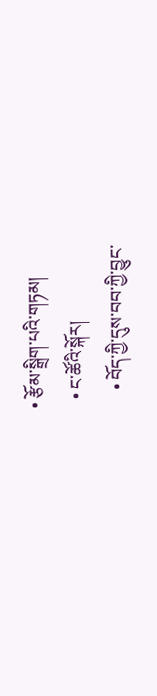• རྩོམ་སྒྲིག་པའི་གཏམ།
  • ང་ཚོའི་སྐོར།
    • བོད་ཀྱི་དུས་བབ་ཀྱི་བྱུང་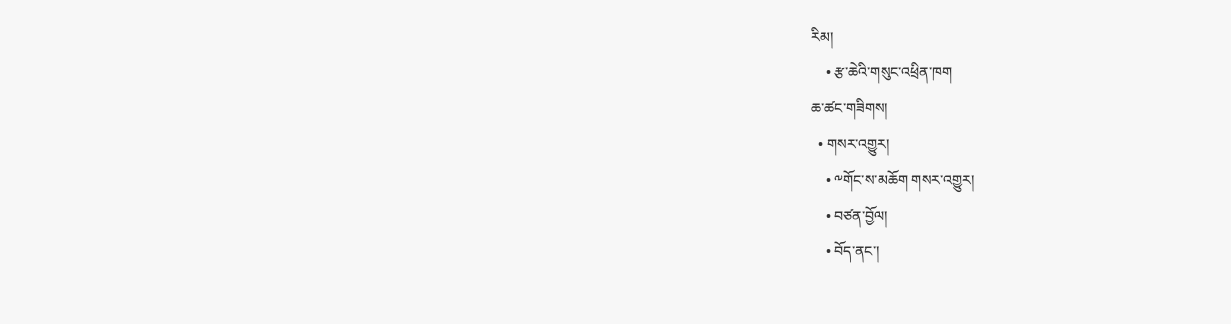རིམ།
    • རྩ་ཆེའི་གསུང་འཕྲིན་ཁག
ཆ་ཚང་གཟིགས།
  • གསར་འགྱུར།
    • ༸གོང་ས་མཆོག གསར་འགྱུར།
    • བཙན་བྱོལ།
    • བོད་ནང་།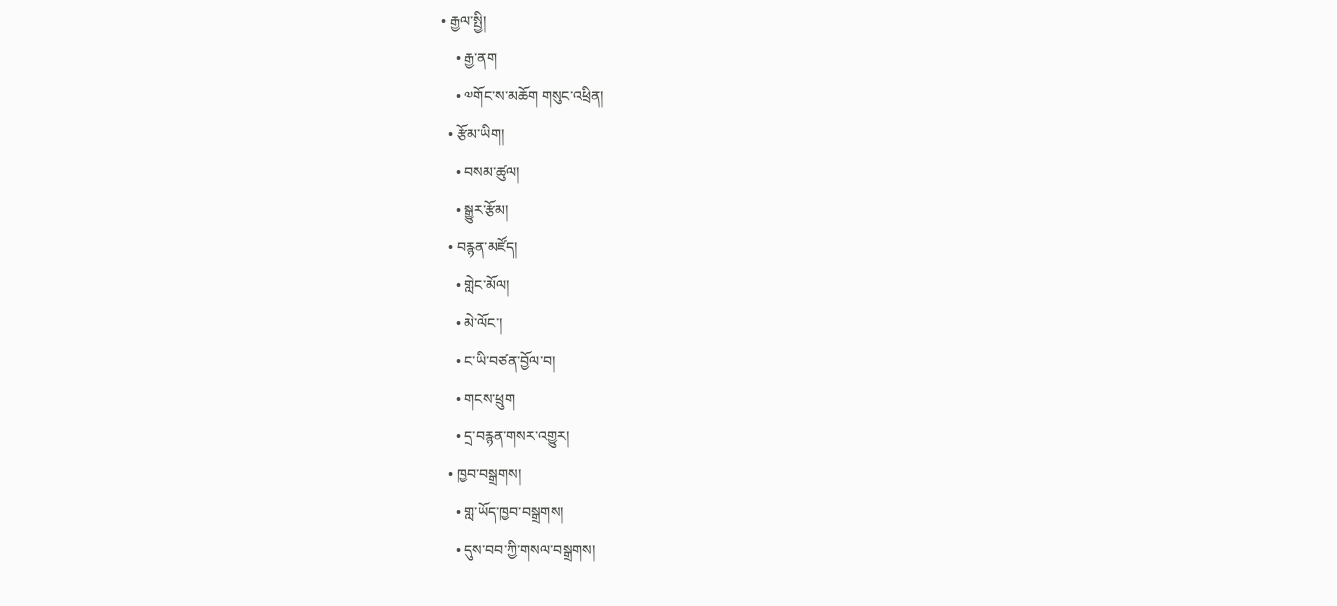• རྒྱལ་སྤྱི།
    • རྒྱ་ནག
    • ༧གོང་ས་མཆོག གསུང་འཕྲིན།
  • རྩོམ་ཡིག།
    • བསམ་ཚུལ།
    • སྒྱུར་རྩོམ།
  • བརྙན་མཛོད།
    • གླེང་མོལ།
    • མེ་ལོང་།
    • ང་ཡི་བཙན་བྱོལ་བ།
    • གངས་ཕྲུག
    • དྲ་བརྙན་གསར་འགྱུར།
  • ཁྱབ་བསྒྲགས།
    • གླ་ཡོད་ཁྱབ་བསྒྲགས།
    • དུས་བབ་ཀྱི་གསལ་བསྒྲགས།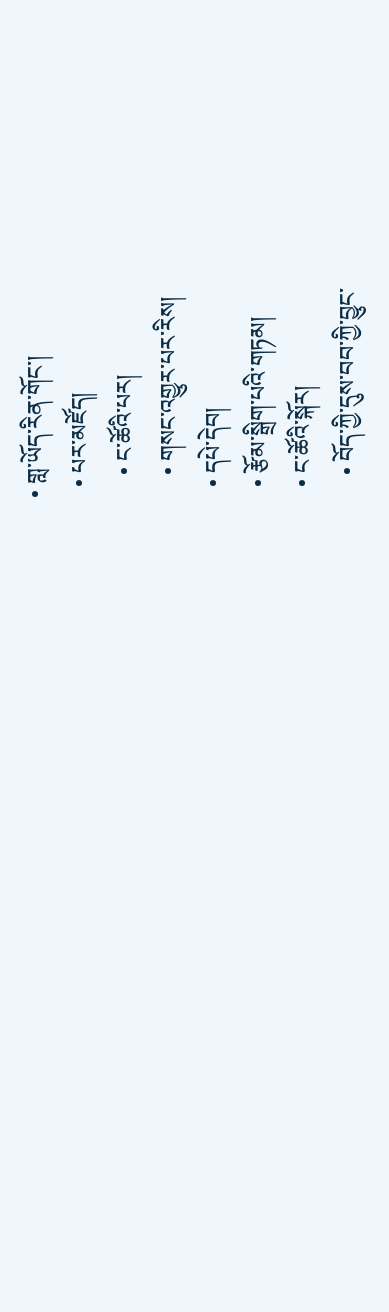• གླ་ཡོད་རིན་གོང་།
  • པར་མཛོད།
    • ང་ཚོའི་པར།
    • གསང་འགྱུར་པར་རིས།
  • དཔེ་དེབ།
  • རྩོམ་སྒྲིག་པའི་གཏམ།
  • ང་ཚོའི་སྐོར།
    • བོད་ཀྱི་དུས་བབ་ཀྱི་བྱུང་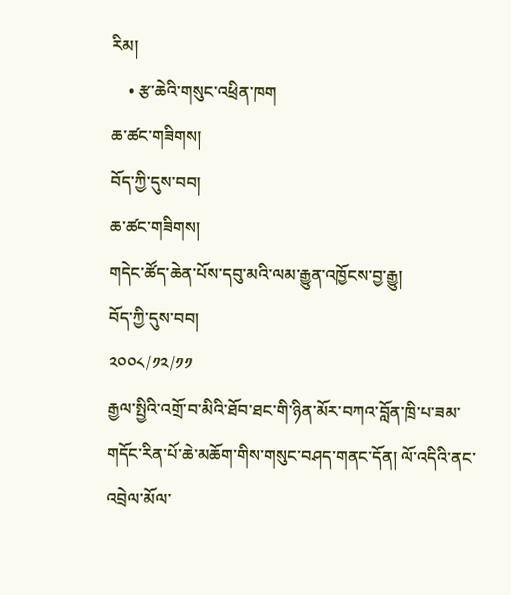རིམ།
    • རྩ་ཆེའི་གསུང་འཕྲིན་ཁག
ཆ་ཚང་གཟིགས།
བོད་ཀྱི་དུས་བབ།
ཆ་ཚང་གཟིགས།
གདེང་ཚོད་ཆེན་པོས་དབུ་མའི་ལམ་རྒྱུན་འཁྱོངས་བྱ་རྒྱུ།
བོད་ཀྱི་དུས་བབ།
༢༠༠༨/༡༢/༡༡
རྒྱལ་སྤྱིའི་འགྲོ་བ་མིའི་ཐོབ་ཐང་གི་ཉིན་མོར་བཀའ་བློན་ཁྲི་པ་ཟམ་གདོང་རིན་པོ་ཆེ་མཆོག་གིས་གསུང་བཤད་གནང་དོན། ལོ་འདིའི་ནང་འབྲེལ་མོལ་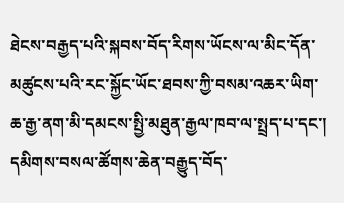ཐེངས་བརྒྱད་པའི་སྐབས་བོད་རིགས་ཡོངས་ལ་མིང་དོན་མཚུངས་པའི་རང་སྐྱོང་ཡོང་ཐབས་ཀྱི་བསམ་འཆར་ཡིག་ཆ་རྒྱ་ནག་མི་དམངས་སྤྱི་མཐུན་རྒྱལ་ཁབ་ལ་སྤྲད་པ་དང་། དམིགས་བསལ་ཚོགས་ཆེན་བརྒྱུད་བོད་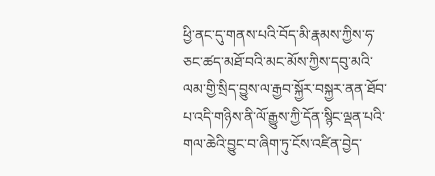ཕྱི་ནང་དུ་གནས་པའི་བོད་མི་རྣམས་ཀྱིས་ཧ་ཅང་ཚད་མཐོ་བའི་མང་མོས་ཀྱིས་དབུ་མའི་ལམ་གྱི་སྲིད་བྱུས་ལ་རྒྱབ་སྐྱོར་བསྐྱར་ནན་ཐོབ་པ་འདི་གཉིས་ནི་ལོ་རྒྱུས་ཀྱི་དོན་སྙིང་ལྡན་པའི་གལ་ཆེའི་བྱུང་བ་ཞིག་ཏུ་ངོས་འཛིན་བྱེད་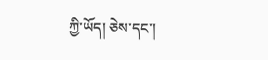ཀྱི་ཡོད། ཅེས་དང་།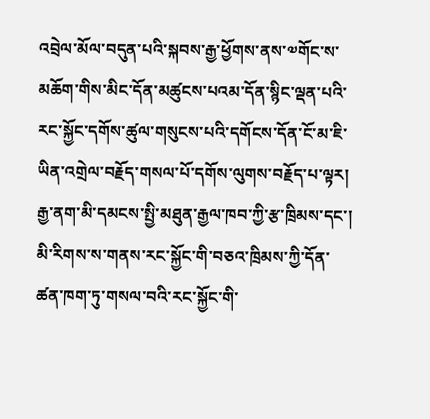འབྲེལ་མོལ་བདུན་པའི་སྐབས་རྒྱ་ཕྱོགས་ནས་༧གོང་ས་མཆོག་གིས་མིང་དོན་མཚུངས་པའམ་དོན་སྙིང་ལྡན་པའི་རང་སྐྱོང་དགོས་ཚུལ་གསུངས་པའི་དགོངས་དོན་ངོ་མ་ཇི་ཡིན་འགྲེལ་བརྗོད་གསལ་པོ་དགོས་ལུགས་བརྗོད་པ་ལྟར། རྒྱ་ནག་མི་དམངས་སྤྱི་མཐུན་རྒྱལ་ཁབ་ཀྱི་རྩ་ཁྲིམས་དང་། མི་རིགས་ས་གནས་རང་སྐྱོང་གི་བཅའ་ཁྲིམས་ཀྱི་དོན་ཚན་ཁག་ཏུ་གསལ་བའི་རང་སྐྱོང་གི་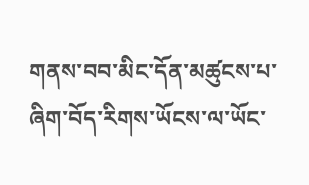གནས་བབ་མིང་དོན་མཚུངས་པ་ཞིག་བོད་རིགས་ཡོངས་ལ་ཡོང་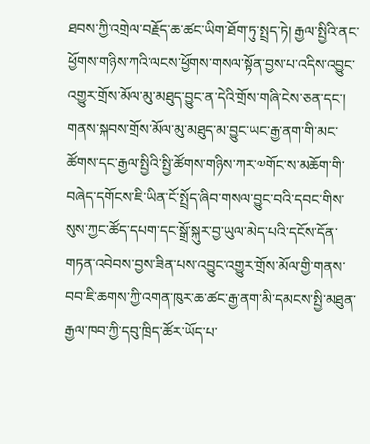ཐབས་ཀྱི་འགྲེལ་བརྗོད་ཆ་ཚང་ཡིག་ཐོག་ཏུ་སྤྲད་ཏེ། རྒྱལ་སྤྱིའི་ནང་ཕྱོགས་གཉིས་ཀའི་ལངས་ཕྱོགས་གསལ་སྟོན་བྱས་པ་འདིས་འབྱུང་འགྱུར་གྲོས་མོལ་མུ་མཐུད་བྱུང་ན་དེའི་གྲོས་གཞི་ངེས་ཅན་དང་། གནས་སྐབས་གྲོས་མོལ་མུ་མཐུད་མ་བྱུང་ཡང་རྒྱ་ནག་གི་མང་ཚོགས་དང་རྒྱལ་སྤྱིའི་སྤྱི་ཚོགས་གཉིས་ཀར་༧གོང་ས་མཆོག་གི་བཞེད་དགོངས་ཇི་ཡིན་ངོ་སྤྲོད་ཞིབ་གསལ་བྱུང་བའི་དབང་གིས་སུས་ཀྱང་ཚོད་དཔག་དང་སྒྲོ་སྐུར་བྱ་ཡུལ་མེད་པའི་དངོས་དོན་གཏན་འབེབས་བྱས་ཟིན་པས་འབྱུང་འགྱུར་གྲོས་མོལ་གྱི་གནས་བབ་ཇི་ཆགས་ཀྱི་འགན་ཁུར་ཆ་ཚང་རྒྱ་ནག་མི་དམངས་སྤྱི་མཐུན་རྒྱལ་ཁབ་ཀྱི་དབུ་ཁྲིད་ཚོར་ཡོད་པ་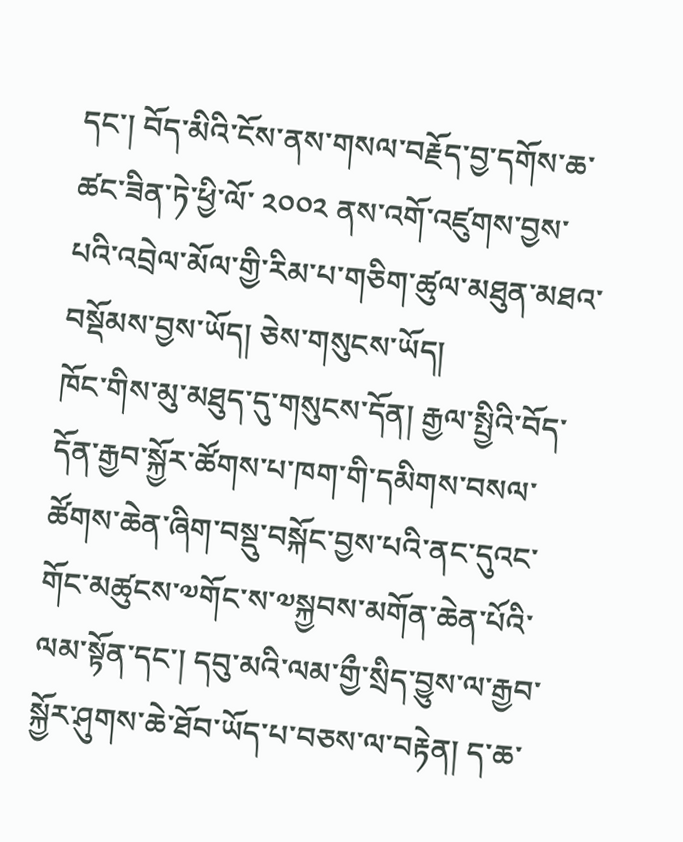དང་། བོད་མིའི་ངོས་ནས་གསལ་བརྗོད་བྱ་དགོས་ཆ་ཚང་ཟིན་ཏེ་ཕྱི་ལོ་ ༢༠༠༢ ནས་འགོ་འཛུགས་བྱས་པའི་འབྲེལ་མོལ་གྱི་རིམ་པ་གཅིག་ཚུལ་མཐུན་མཐའ་བསྡོམས་བྱས་ཡོད། ཅེས་གསུངས་ཡོད།
ཁོང་གིས་མུ་མཐུད་དུ་གསུངས་དོན། རྒྱལ་སྤྱིའི་བོད་དོན་རྒྱབ་སྐྱོར་ཚོགས་པ་ཁག་གི་དམིགས་བསལ་ཚོགས་ཆེན་ཞིག་བསྡུ་བསྐོང་བྱས་པའི་ནང་དུའང་གོང་མཚུངས་༧གོང་ས་༧སྐྱབས་མགོན་ཆེན་པོའི་ལམ་སྟོན་དང་། དབུ་མའི་ལམ་གྱྀ་སྲིད་བྱུས་ལ་རྒྱབ་སྐྱོར་ཤུགས་ཆེ་ཐོབ་ཡོད་པ་བཅས་ལ་བརྟེན། ད་ཆ་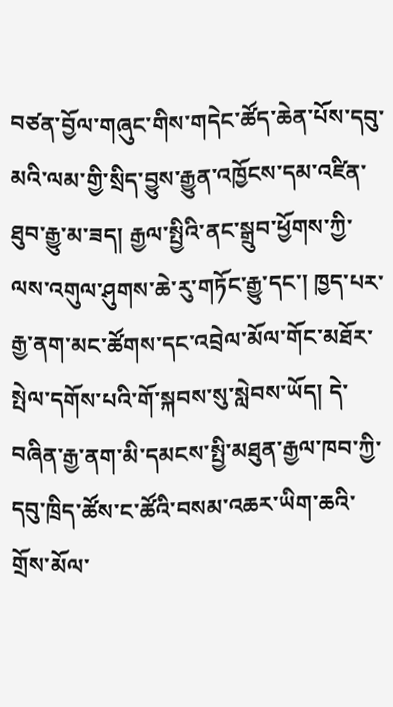བཙན་བྱོལ་གཞུང་གིས་གདེང་ཚོད་ཆེན་པོས་དབུ་མའི་ལམ་གྱི་སྲིད་བྱུས་རྒྱུན་འཁྱོངས་དམ་འཛིན་ཐུབ་རྒྱུ་མ་ཟད། རྒྱལ་སྤྱིའི་ནང་སྒྲུབ་ཕྱོགས་ཀྱི་ལས་འགུལ་ཤུགས་ཆེ་རུ་གཏོང་རྒྱུ་དང་། ཁྱད་པར་རྒྱ་ནག་མང་ཚོགས་དང་འབྲེལ་མོལ་གོང་མཐོར་སྤེལ་དགོས་པའི་གོ་སྐབས་སུ་སླེབས་ཡོད། དེ་བཞིན་རྒྱ་ནག་མི་དམངས་སྤྱི་མཐུན་རྒྱལ་ཁབ་ཀྱི་དབུ་ཁྲིད་ཚོས་ང་ཚོའི་བསམ་འཆར་ཡིག་ཆའི་གྲོས་མོལ་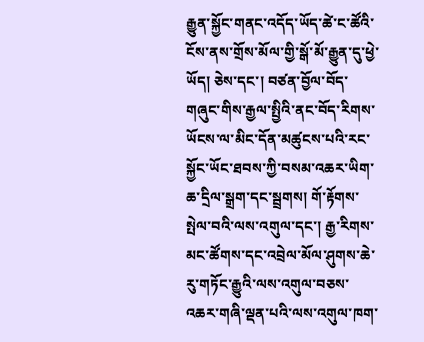རྒྱུན་སྐྱོང་གནང་འདོད་ཡོད་ཚེ་ང་ཚོའི་ངོས་ནས་གྲོས་མོལ་གྱི་སྒོ་མོ་རྒྱུན་དུ་ཕྱེ་ཡོད། ཅེས་དང་། བཙན་བྱོལ་བོད་གཞུང་གིས་རྒྱལ་སྤྱིའི་ནང་བོད་རིགས་ཡོངས་ལ་མིང་དོན་མཚུངས་པའི་རང་སྐྱོང་ཡོང་ཐབས་ཀྱི་བསམ་འཆར་ཡིག་ཆ་དྲིལ་སྒྲག་དང་སྦྲགས། གོ་རྟོགས་སྤེལ་བའི་ལས་འགུལ་དང་། རྒྱ་རིགས་མང་ཚོགས་དང་འབྲེལ་མོལ་ཤུགས་ཆེ་རུ་གཏོང་རྒྱུའི་ལས་འགུལ་བཅས་འཆར་གཞི་ལྡན་པའི་ལས་འགུལ་ཁག་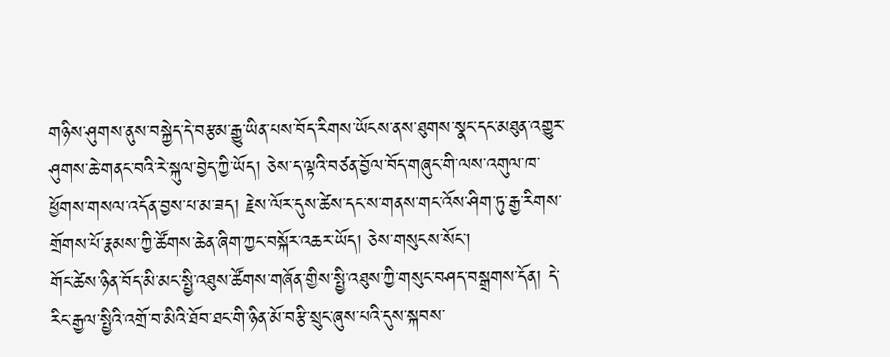གཉིས་ཤུགས་ནུས་བསྐྱེད་དེ་བརྩམ་རྒྱུ་ཡིན་པས་བོད་རིགས་ཡོངས་ནས་ཐུགས་སྣང་དང་མཐུན་འགྱུར་ཤུགས་ཆེ་གནང་བའི་རེ་སྐུལ་བྱེད་ཀྱི་ཡོད། ཅེས་ད་ལྟའི་བཙན་བྱོལ་བོད་གཞུང་གི་ལས་འགུལ་ཁ་ཕྱོགས་གསལ་འདོན་བྱས་པ་མ་ཟད། རྗེས་ལོར་དུས་ཚེས་དང་ས་གནས་གང་འོས་ཤིག་ཏུ་རྒྱ་རིགས་གྲོགས་པོ་རྣམས་ཀྱི་ཚོགས་ཆེན་ཞིག་ཀྱང་བསྐོར་འཆར་ཡོད། ཅེས་གསུངས་སོང་།
གོང་ཚེས་ཉིན་བོད་མི་མང་སྤྱི་འཐུས་ཚོགས་གཞོན་གྱིས་སྤྱི་འཐུས་ཀྱི་གསུང་བཤད་བསྒྲགས་དོན། དེ་རིང་རྒྱལ་སྤྱིའི་འགྲོ་བ་མིའི་ཐོབ་ཐང་གི་ཉིན་མོ་བརྩི་སྲུང་ཞུས་པའི་དུས་སྐབས་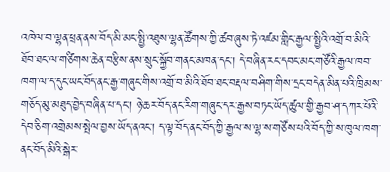འཁེལ་བ་ལྷན་ཕྲན་ནས་བོད་མི་མང་སྤྱི་འཐུས་ལྷན་ཚོགས་ཀྱི་ཚབ་ཞུས་ཏེ་འཛམ་གླིང་རྒྱལ་སྤྱིའི་འགྲོ་བ་མིའི་ཐོབ་ཐང་ལ་གཙིགས་ཆེན་བརྩིས་ནས་སྲུང་སྐྱོབ་གནང་མཁན་དང་། དེ་བཞིན་རང་དབང་མང་གཙོའི་རྒྱལ་ཁབ་ཁག་ལ་ད་དུང་ཡང་བོད་ནང་རྒྱ་གཞུང་གིས་འགྲོ་བ་མིའི་ཐོབ་ཐང་བརྡལ་བཤིག་གིས་དྲང་བདེན་མིན་པའི་ཁྲིམས་གཅོད་མུ་མཐུད་བྱེད་བཞིན་པ་དང་། ཉེ་ཆར་བོད་ནང་རིག་གཞུང་དར་རྒྱས་བཏང་ཡོད་ཚུལ་གྱི་རྒྱབ་ཤ་དཀར་པོའི་དེབ་ཅིག་འགྲེམས་སྤེལ་བྱས་ཡོད་ནའང་། ད་ལྟ་བོད་ནང་བོད་ཀྱི་རྒྱལ་ས་ལྷ་ས་གཙོས་པའི་བོད་ཀྱི་ས་ཁུལ་ཁག་ནང་བོད་མིའི་སྒེར་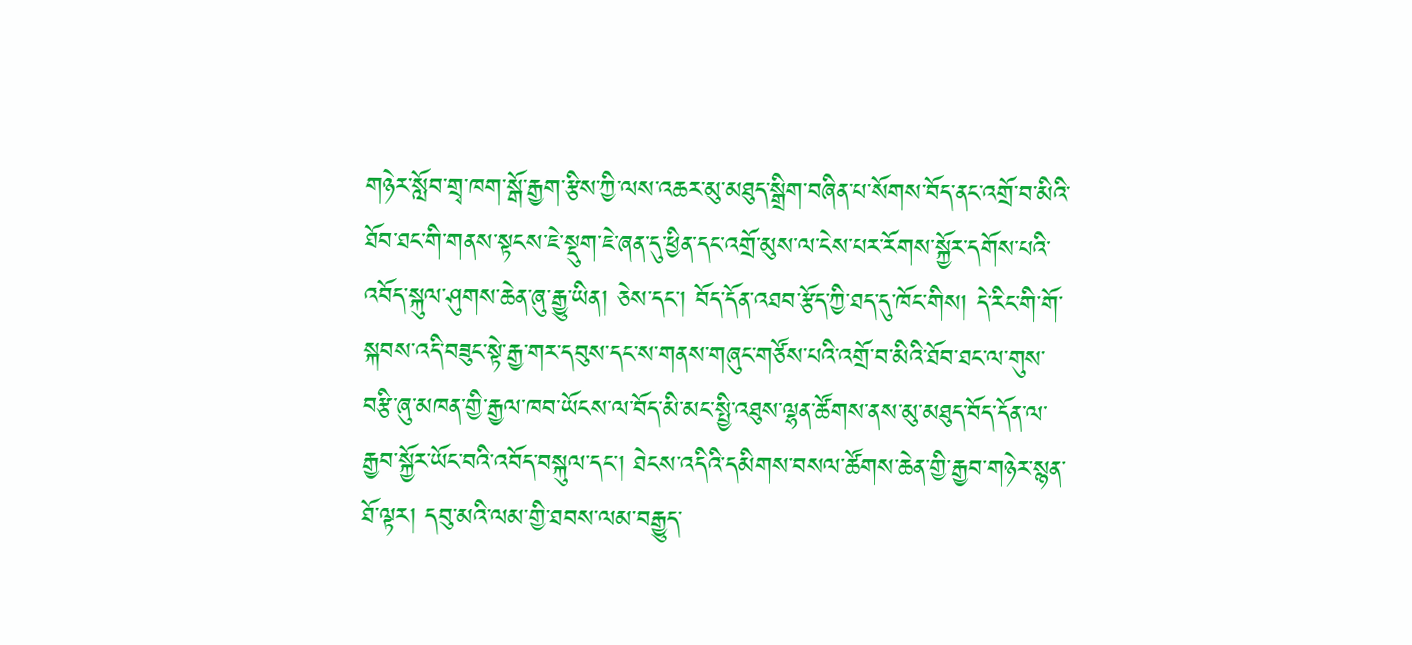གཉེར་སློབ་གྲྭ་ཁག་སྒོ་རྒྱག་རྩིས་ཀྱི་ལས་འཆར་མུ་མཐུད་སྒྲིག་བཞིན་པ་སོགས་བོད་ནང་འགྲོ་བ་མིའི་ཐོབ་ཐང་གི་གནས་སྟངས་ཇེ་སྡུག་ཇེ་ཞན་དུ་ཕྱིན་དང་འགྲོ་མུས་ལ་ངེས་པར་རོགས་སྐྱོར་དགོས་པའི་འབོད་སྐུལ་ཤུགས་ཆེན་ཞུ་རྒྱུ་ཡིན། ཅེས་དང་། བོད་དོན་འཐབ་རྩོད་ཀྱི་ཐད་དུ་ཁོང་གིས། དེ་རིང་གི་གོ་སྐབས་འདི་བཟུང་སྟེ་རྒྱ་གར་དབུས་དང་ས་གནས་གཞུང་གཙོས་པའི་འགྲོ་བ་མིའི་ཐོབ་ཐང་ལ་གུས་བརྩི་ཞུ་མཁན་གྱི་རྒྱལ་ཁབ་ཡོངས་ལ་བོད་མི་མང་སྤྱི་འཐུས་ལྷན་ཚོགས་ནས་མུ་མཐུད་བོད་དོན་ལ་རྒྱབ་སྐྱོར་ཡོང་བའི་འབོད་བསྐུལ་དང་། ཐེངས་འདིའི་དམིགས་བསལ་ཚོགས་ཆེན་གྱི་རྒྱབ་གཉེར་སྙན་ཐོ་ལྟར། དབུ་མའི་ལམ་གྱི་ཐབས་ལམ་བརྒྱུད་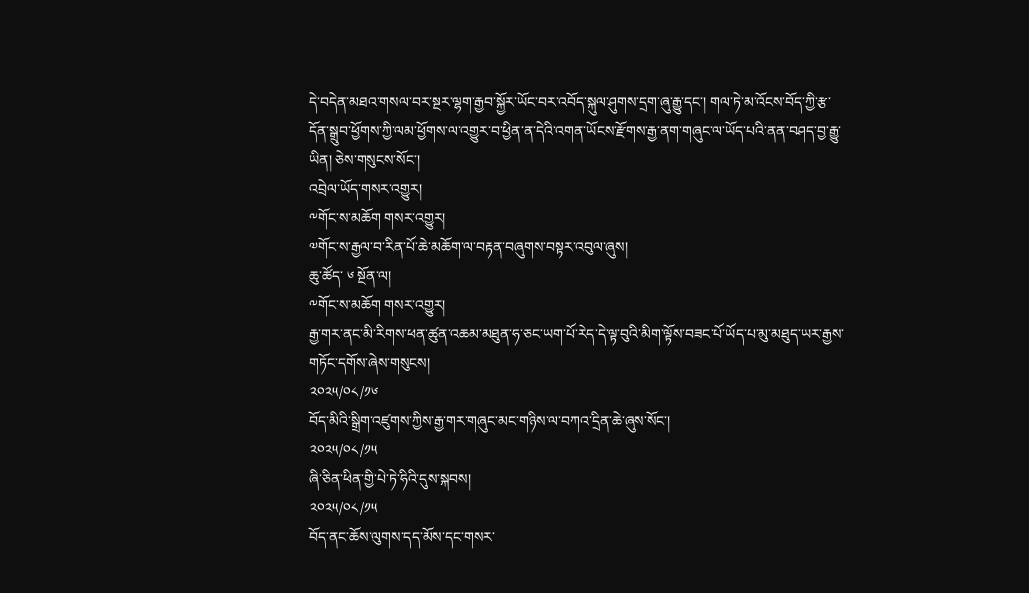དེ་བདེན་མཐའ་གསལ་བར་སྔར་ལྷག་རྒྱབ་སྐྱོར་ཡོང་བར་འབོད་སྐུལ་ཤུགས་དྲག་ཞུ་རྒྱུ་དང་། གལ་ཏེ་མ་འོངས་བོད་ཀྱི་རྩ་དོན་སྒྲུབ་ཕྱོགས་ཀྱི་ལམ་ཕྱོགས་ལ་འགྱུར་བ་ཕྱིན་ན་དེའི་འགན་ཡོངས་རྫོགས་རྒྱ་ནག་གཞུང་ལ་ཡོད་པའི་ནན་བཤད་བྱ་རྒྱུ་ཡིན། ཅེས་གསུངས་སོང་།
འབྲེལ་ཡོད་གསར་འགྱུར།
༸གོང་ས་མཆོག གསར་འགྱུར།
༧གོང་ས་རྒྱལ་བ་རིན་པོ་ཆེ་མཆོག་ལ་བརྟན་བཞུགས་བསྟར་འབུལ་ཞུས།
ཆུ་ཚོད་ ༦ སྔོན་ལ།
༸གོང་ས་མཆོག གསར་འགྱུར།
རྒྱ་གར་ནང་མི་རིགས་ཕན་ཚུན་འཆམ་མཐུན་ཧ་ཅང་ཡག་པོ་རེད་དེ་ལྟ་བུའི་མིག་ལྟོས་བཟང་པོ་ཡོད་པ་མུ་མཐུད་ཡར་རྒྱས་གཏོང་དགོས་ཞེས་གསུངས།
༢༠༢༥/༠༨/༡༦
བོད་མིའི་སྒྲིག་འཛུགས་ཀྱིས་རྒྱ་གར་གཞུང་མང་གཉིས་ལ་བཀའ་དྲིན་ཆེ་ཞུས་སོང་།
༢༠༢༥/༠༨/༡༥
ཞི་ཅིན་ཕིན་གྱི་པེ་ཏེ་ཧིའི་དུས་སྐབས།
༢༠༢༥/༠༨/༡༥
བོད་ནང་ཆོས་ལུགས་དད་མོས་དང་གསར་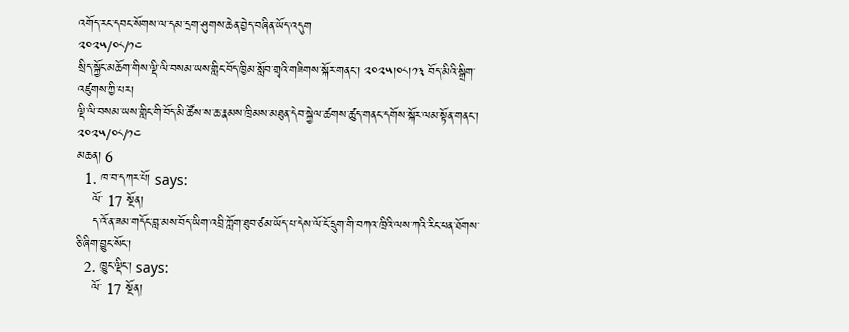འགོད་རང་དབང་སོགས་ལ་དམ་དྲག་ཤུགས་ཆེན་བྱེད་བཞིན་ཡོད་འདུག
༢༠༢༥/༠༨/༡༤
སྲིད་སྐྱོང་མཆོག་གིས་ལྡི་ལི་བསམ་ཡས་གླིང་བོད་ཁྱིམ་སློབ་གྲྭའི་གཟིགས་སྐོར་གནང་། ༢༠༢༥།༠༨།༡༣ བོད་མིའི་སྒྲིག་འཛུགས་ཀྱི་པར།
ལྡི་ལི་བསམ་ཡས་གླིང་གི་བོད་མི་ཚོས་ས་ཆ་རྣམས་ཁྲིམས་མཐུན་དེབ་སྐྱེལ་ཚགས་ཚུད་གནང་དགོས་སྐོར་ལམ་སྟོན་གནང་།
༢༠༢༥/༠༨/༡༤
མཆན། 6
  1. ཁ་བ་དཀར་པོ། says:
    ལོ་ 17 སྔོན།
    ད་འོ་ན་ཟམ་གདོང་བླ་མས་བོད་ཡིག་འབྲི་ཀློག་ཐུབ་ཙམ་ཡོད་པ་དེས་ལོ་ངོ་དྲུག་གི་བཀའ་ཁྲིའི་ལས་ཀའི་རིང་ཕན་ཐོགས་ཅི་ཞིག་བྱུང་སོང་།
  2. ཁྱུང་ལྡིང་། says:
    ལོ་ 17 སྔོན།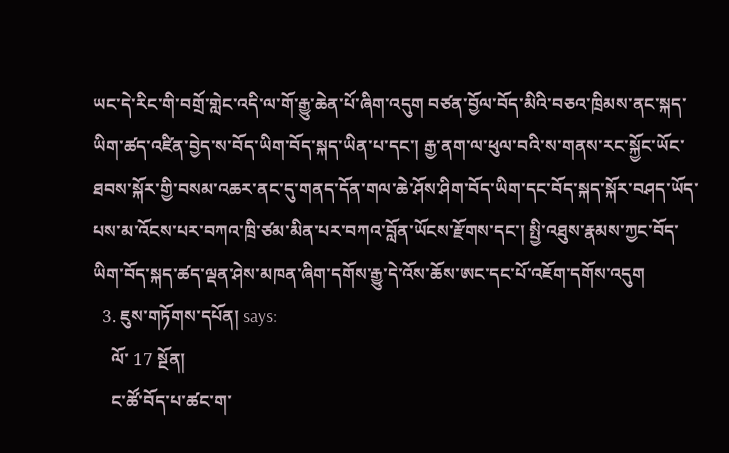ཡང་དེ་རིང་གི་བགྲོ་གླེང་འདི་ལ་གོ་རྒྱུ་ཆེན་པོ་ཞིག་འདུག བཙན་བྱོལ་བོད་མིའི་བཅའ་ཁྲིམས་ནང་སྐད་ཡིག་ཚད་འཛིན་བྱེད་ས་བོད་ཡིག་བོད་སྐད་ཡིན་པ་དང་། རྒྱ་ནག་ལ་ཕུལ་བའི་ས་གནས་རང་སྐྱོང་ཡོང་ཐབས་སྐོར་གྱི་བསམ་འཆར་ནང་དུ་གནད་དོན་གལ་ཆེ་ཤོས་ཤིག་བོད་ཡིག་དང་བོད་སྐད་སྐོར་བཤད་ཡོད་པས་མ་འོངས་པར་བཀའ་ཁྲི་ཙམ་མིན་པར་བཀའ་བློན་ཡོངས་རྫོགས་དང་། སྤྱི་འཐུས་རྣམས་ཀྱང་བོད་ཡིག་བོད་སྐད་ཚད་ལྡན་ཤེས་མཁན་ཞིག་དགོས་རྒྱུ་དེ་འོས་ཆོས་ཨང་དང་པོ་འཇོག་དགོས་འདུག
  3. ཇུས་གཏོགས་དཔོན། says:
    ལོ་ 17 སྔོན།
    ང་ཚོ་བོད་པ་ཚང་ག་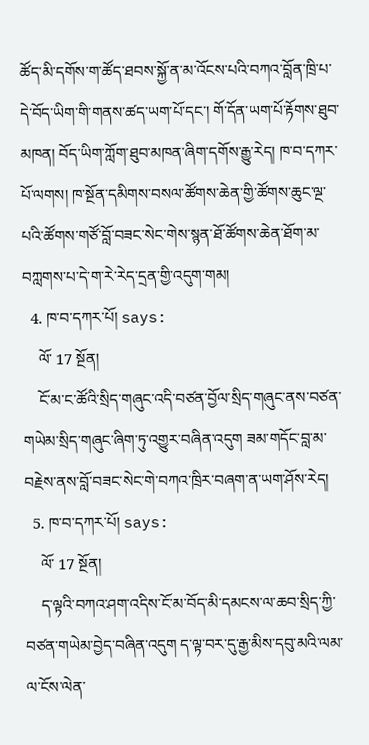ཚོད་མི་དགོས་ག་ཚོད་ཐབས་སྐྱོ་ན་མ་འོངས་པའི་བཀའ་བློན་ཁྲི་པ་དེ་བོད་ཡིག་གི་གནས་ཚད་ཡག་པོ་དང་། གོ་དོན་ཡག་པོ་རྟོགས་ཐུབ་མཁན། བོད་ཡིག་ཀློག་ཐུབ་མཁན་ཞིག་དགོས་རྒྱུ་རེད། ཁ་བ་དཀར་པོ་ལགས། ཁ་སྔོན་དམིགས་བསལ་ཚོགས་ཆེན་གྱི་ཚོགས་ཆུང་ལྔ་པའི་ཚོགས་གཙོ་བློ་བཟང་སེང་གེས་སྙན་ཐོ་ཚོགས་ཆེན་ཐོག་མ་བཀླགས་པ་དེ་ག་རེ་རེད་དྲན་གྱི་འདུག་གམ།
  4. ཁ་བ་དཀར་པོ། says:
    ལོ་ 17 སྔོན།
    ངོ་མ་ང་ཚོའི་སྲིད་གཞུང་འདི་བཙན་བྱོལ་སྲིད་གཞུང་ནས་བཙན་གཡེམ་སྲིད་གཞུང་ཞིག་ཏུ་འགྱུར་བཞིན་འདུག ཟམ་གདོང་བླ་མ་བརྗེས་ནས་བློ་བཟང་སེང་གེ་བཀའ་ཁྲིར་བཞག་ན་ཡག་ཤོས་རེད།
  5. ཁ་བ་དཀར་པོ། says:
    ལོ་ 17 སྔོན།
    ད་ལྟའི་བཀའ་ཤག་འདིས་ངོ་མ་བོད་མི་དམངས་ལ་ཆབ་སྲིད་ཀྱི་བཙན་གཡེམ་བྱེད་བཞིན་འདུག ད་ལྟ་བར་དུ་རྒྱ་མིས་དབུ་མའི་ལམ་ལ་ངོས་ལེན་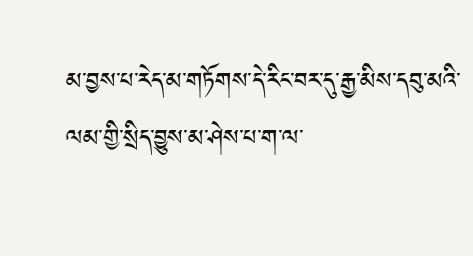མ་བྱས་པ་རེད་མ་གཏོགས་དེ་རིང་བར་དུ་རྒྱ་མིས་དབུ་མའི་ལམ་གྱི་སྲིད་བྱུས་མ་ཤེས་པ་ག་ལ་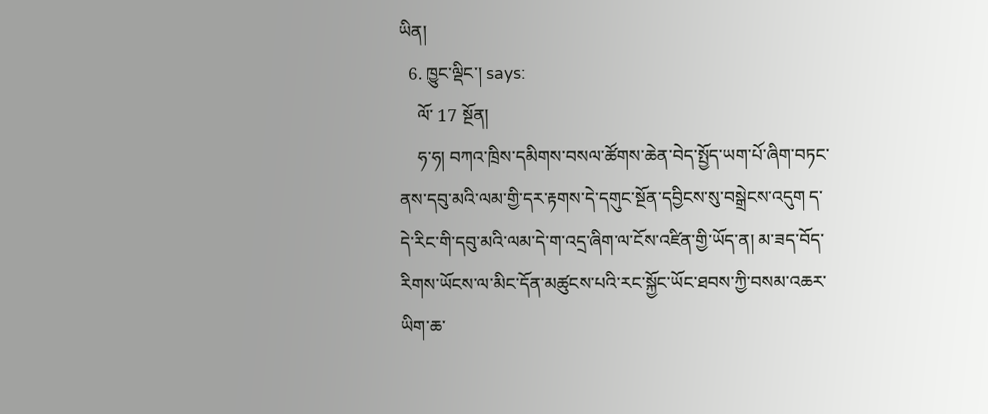ཡིན།
  6. ཁྱུང་ལྡིང་། says:
    ལོ་ 17 སྔོན།
    ཧ་ཧ། བཀའ་ཁྲིས་དམིགས་བསལ་ཚོགས་ཆེན་བེད་སྤྱོད་ཡག་པོ་ཞིག་བཏང་ནས་དབུ་མའི་ལམ་གྱི་དར་རྟགས་དེ་དགུང་སྔོན་དབྱིངས་སུ་བསྒྲེངས་འདུག ད་དེ་རིང་གི་དབུ་མའི་ལམ་དེ་ག་འདྲ་ཞིག་ལ་ངོས་འཛིན་གྱི་ཡོད་ན། མ་ཟད་བོད་རིགས་ཡོངས་ལ་མིང་དོན་མཚུངས་པའི་རང་སྐྱོང་ཡོང་ཐབས་ཀྱི་བསམ་འཆར་ཡིག་ཆ་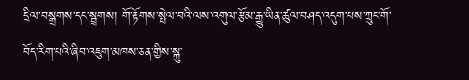དྲིལ་བསྒྲགས་དང་སྦྲགས། གོ་རྟོགས་སྤེལ་བའི་ལས་འགུལ་རྩོམ་རྒྱུ་ཡིན་ཚུལ་བཤད་འདུག་པས་ཀྲུང་གོ་བོད་རིག་པའི་ཞིབ་འཇུག་མཁས་ཅན་གྱིས་སྐུ་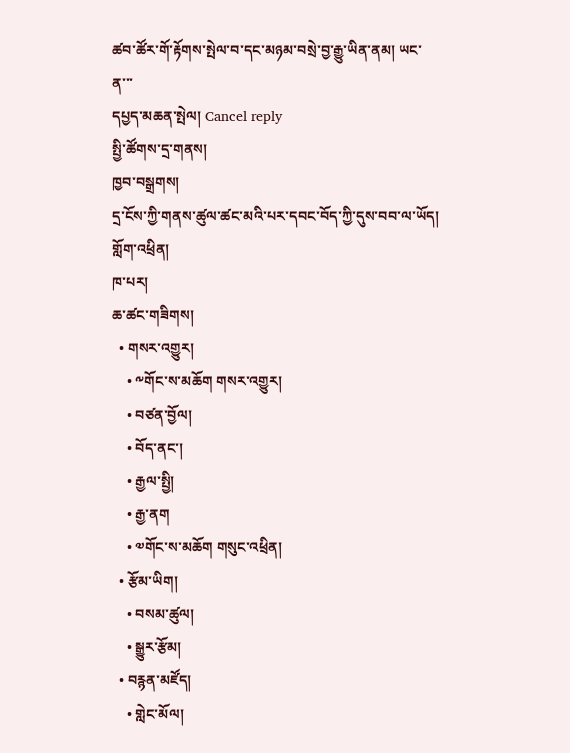ཚབ་ཚོར་གོ་རྟོགས་སྤེལ་བ་དང་མཉམ་བསྲེ་བྱ་རྒྱུ་ཡིན་ནམ། ཡང་ན་་་
དཔྱད་མཆན་སྤེལ། Cancel reply
སྤྱི་ཚོགས་དྲ་གནས།
ཁྱབ་བསྒྲགས།
དྲ་ངོས་ཀྱི་གནས་ཚུལ་ཚང་མའི་པར་དབང་བོད་ཀྱི་དུས་བབ་ལ་ཡོད།
གློག་འཕྲིན།
ཁ་པར།
ཆ་ཚང་གཟིགས།
  • གསར་འགྱུར།
    • ༸གོང་ས་མཆོག གསར་འགྱུར།
    • བཙན་བྱོལ།
    • བོད་ནང་།
    • རྒྱལ་སྤྱི།
    • རྒྱ་ནག
    • ༧གོང་ས་མཆོག གསུང་འཕྲིན།
  • རྩོམ་ཡིག།
    • བསམ་ཚུལ།
    • སྒྱུར་རྩོམ།
  • བརྙན་མཛོད།
    • གླེང་མོལ།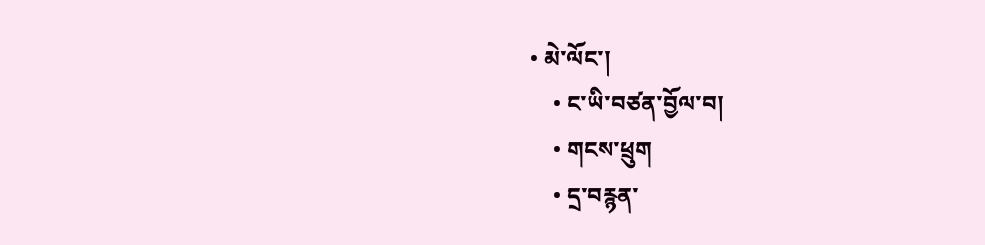• མེ་ལོང་།
    • ང་ཡི་བཙན་བྱོལ་བ།
    • གངས་ཕྲུག
    • དྲ་བརྙན་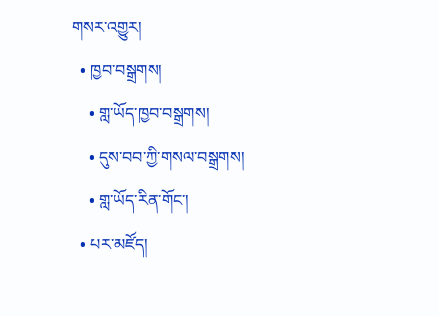གསར་འགྱུར།
  • ཁྱབ་བསྒྲགས།
    • གླ་ཡོད་ཁྱབ་བསྒྲགས།
    • དུས་བབ་ཀྱི་གསལ་བསྒྲགས།
    • གླ་ཡོད་རིན་གོང་།
  • པར་མཛོད།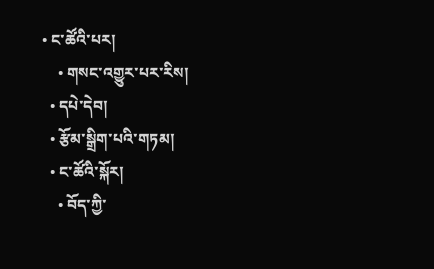• ང་ཚོའི་པར།
    • གསང་འགྱུར་པར་རིས།
  • དཔེ་དེབ།
  • རྩོམ་སྒྲིག་པའི་གཏམ།
  • ང་ཚོའི་སྐོར།
    • བོད་ཀྱི་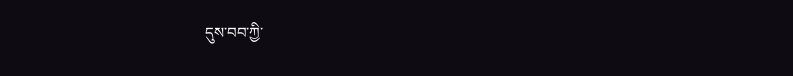དུས་བབ་ཀྱི་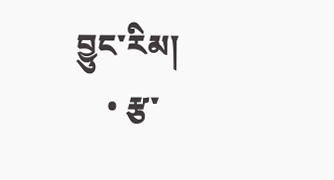བྱུང་རིམ།
    • རྩ་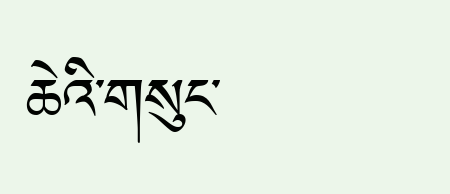ཆེའི་གསུང་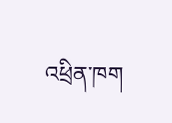འཕྲིན་ཁག